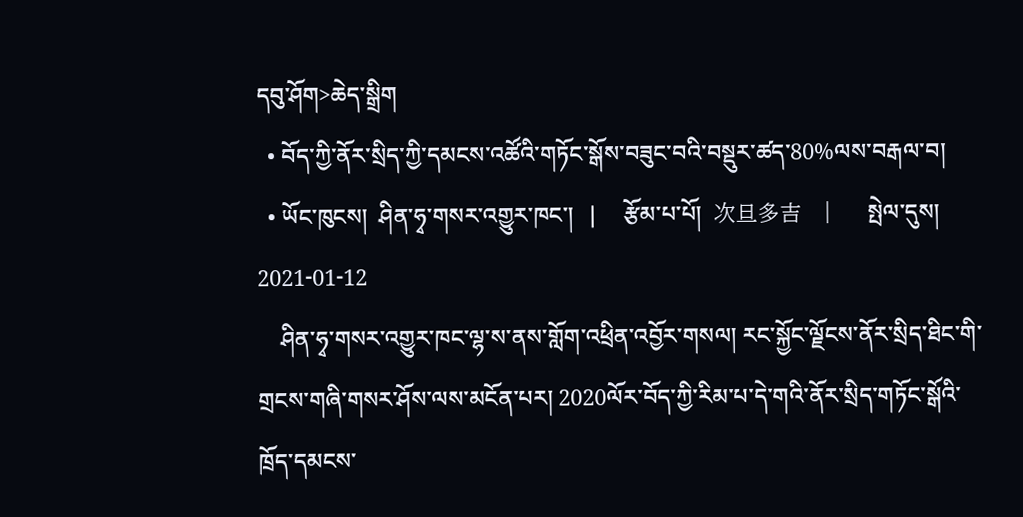དབུ་ཤོག>ཆེད་སྒྲིག
  • བོད་ཀྱི་ནོར་སྲིད་ཀྱི་དམངས་འཚོའི་གཏོང་སྒོས་བཟུང་བའི་བསྡུར་ཚད་80%ལས་བརྒལ་བ།
  • ཡོང་ཁུངས།  ཤིན་ཧྭ་གསར་འགྱུར་ཁང་།   |     རྩོམ་པ་པོ།  次旦多吉   |     སྤེལ་དུས།  2021-01-12
    ཤིན་ཧྭ་གསར་འགྱུར་ཁང་ལྷ་ས་ནས་གློག་འཕྲིན་འབྱོར་གསལ། རང་སྐྱོང་ལྗོངས་ནོར་སྲིད་ཐིང་གི་གྲངས་གཞི་གསར་ཤོས་ལས་མངོན་པར། 2020ལོར་བོད་ཀྱི་རིམ་པ་དེ་གའི་ནོར་སྲིད་གཏོང་སྒོའི་ཁྲོད་དམངས་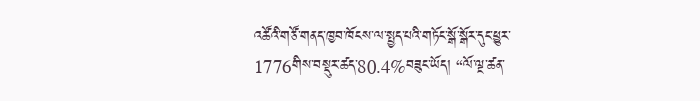འཚོའི་གཙོ་གནད་ཁྱབ་ཁོངས་ལ་སྤྱད་པའི་གཏོང་སྒོ་སྒོར་དུང་ཕྱུར་1776གིས་བསྡུར་ཚད་80.4%བཟུང་ཡོད། “ལོ་ལྔ་ཚན་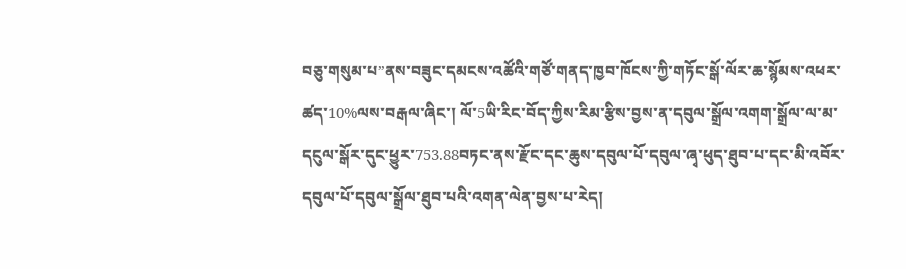བཅུ་གསུམ་པ”ནས་བཟུང་དམངས་འཚོའི་གཙོ་གནད་ཁྱབ་ཁོངས་ཀྱི་གཏོང་སྒོ་ལོར་ཆ་སྙོམས་འཕར་ཚད་10%ལས་བརྒལ་ཞིང་། ལོ་5ཡི་རིང་བོད་ཀྱིས་རིམ་རྩིས་བྱས་ན་དབུལ་སྒྲོལ་འགག་སྒྲོལ་ལ་མ་དངུལ་སྒོར་དུང་ཕྱུར་753.88བཏང་ནས་རྫོང་དང་ཆུས་དབུལ་པོ་དབུལ་ཞྭ་ཕུད་ཐུབ་པ་དང་མི་འབོར་དབུལ་པོ་དབུལ་སྒྲོལ་ཐུབ་པའི་འགན་ལེན་བྱས་པ་རེད།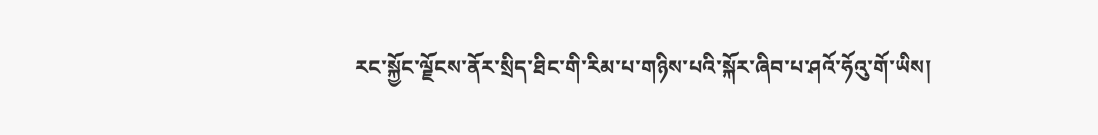རང་སྐྱོང་ལྗོངས་ནོར་སྲིད་ཐིང་གི་རིམ་པ་གཉིས་པའི་སྐོར་ཞིབ་པ་ཤའོ་ཧོའུ་གོ་ཡིས།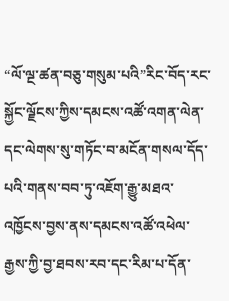“ལོ་ལྔ་ཚན་བཅུ་གསུམ་པའི”རིང་བོད་རང་སྐྱོང་ལྗོངས་ཀྱིས་དམངས་འཚོ་འགན་ལེན་དང་ལེགས་སུ་གཏོང་བ་མངོན་གསལ་དོད་པའི་གནས་བབ་ཏུ་འཇོག་རྒྱུ་མཐའ་འཁྱོངས་བྱས་ནས་དམངས་འཚོ་འཕེལ་རྒྱས་ཀྱི་བྱ་ཐབས་རབ་དང་རིམ་པ་དོན་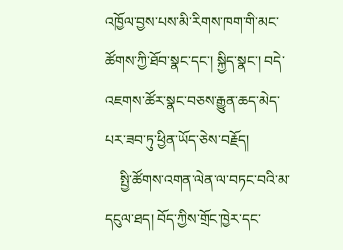འཁྱོལ་བྱས་པས་མི་རིགས་ཁག་གི་མང་ཚོགས་ཀྱི་ཐོབ་སྣང་དང་། སྐྱིད་སྣང་། བདེ་འཇགས་ཚོར་སྣང་བཅས་རྒྱུན་ཆད་མེད་པར་ཟབ་ཏུ་ཕྱིན་ཡོད་ཅེས་བརྗོད།
    སྤྱི་ཚོགས་འགན་ལེན་ལ་བཏང་བའི་མ་དངུལ་ཐད། བོད་ཀྱིས་གྲོང་ཁྱེར་དང་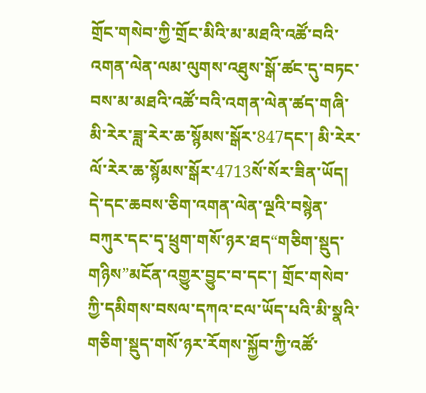གྲོང་གསེབ་ཀྱི་གྲོང་མིའི་མ་མཐའི་འཚོ་བའི་འགན་ལེན་ལམ་ལུགས་འཐུས་སྒོ་ཚང་དུ་བཏང་བས་མ་མཐའི་འཚོ་བའི་འགན་ལེན་ཚད་གཞི་མི་རེར་ཟླ་རེར་ཆ་སྙོམས་སྒོར་847དང་། མི་རེར་ལོ་རེར་ཆ་སྙོམས་སྒོར་4713སོ་སོར་ཟིན་ཡོད། དེ་དང་ཆབས་ཅིག་འགན་ལེན་ལྔའི་བསྙེན་བཀུར་དང་དྭ་ཕྲུག་གསོ་ཉར་ཐད“གཅིག་སྡུད་གཉིས”མངོན་འགྱུར་བྱུང་བ་དང་། གྲོང་གསེབ་ཀྱི་དམིགས་བསལ་དཀའ་ངལ་ཡོད་པའི་མི་སྣའི་གཅིག་སྡུད་གསོ་ཉར་རོགས་སྐྱོབ་ཀྱི་འཚོ་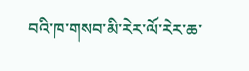བའི་ཁ་གསབ་མི་རེར་ལོ་རེར་ཆ་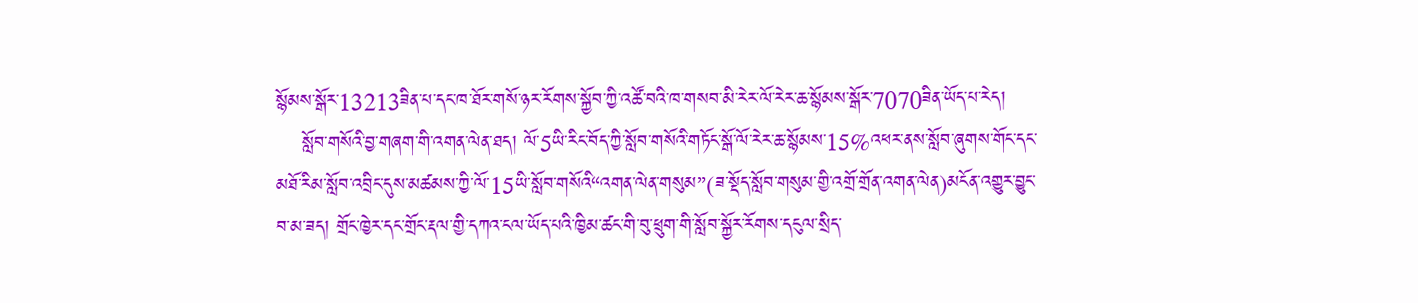སྙོམས་སྒོར་13213ཟིན་པ་དང་ཁ་ཐོར་གསོ་ཉར་རོགས་སྐྱོབ་ཀྱི་འཚོ་བའི་ཁ་གསབ་མི་རེར་ལོ་རེར་ཆ་སྙོམས་སྒོར་7070ཟིན་ཡོད་པ་རེད།
    སློབ་གསོའི་བྱ་གཞག་གི་འགན་ལེན་ཐད། ལོ་5ཡི་རིང་བོད་ཀྱི་སློབ་གསོའི་གཏོང་སྒོ་ལོ་རེར་ཆ་སྙོམས་15%འཕར་ནས་སློབ་ཞུགས་གོང་དང་མཐོ་རིམ་སློབ་འབྲིང་དུས་མཚམས་ཀྱི་ལོ་15ཡི་སློབ་གསོའི“འགན་ལེན་གསུམ”(ཟ་སྡོད་སློབ་གསུམ་གྱི་འགྲོ་གྲོན་འགན་ལེན)མངོན་འགྱུར་བྱུང་བ་མ་ཟད། གྲོང་ཁྱེར་དང་གྲོང་རྡལ་གྱི་དཀའ་ངལ་ཡོད་པའི་ཁྱིམ་ཚང་གི་བུ་ཕྲུག་གི་སློབ་སྐྱོར་རོགས་དངུལ་སྲིད་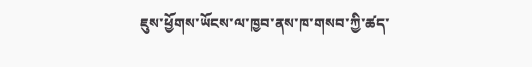ཇུས་ཕྱོགས་ཡོངས་ལ་ཁྱབ་ནས་ཁ་གསབ་ཀྱི་ཚད་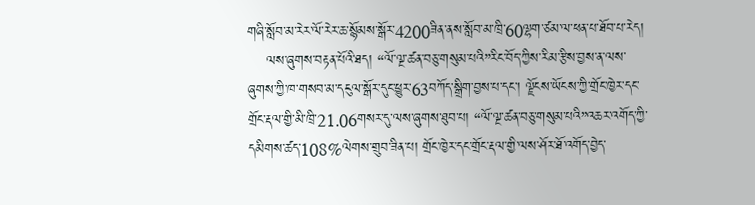གཞི་སློབ་མ་རེར་ལོ་རེར་ཆ་སྙོམས་སྒོར་4200ཟིན་ནས་སློབ་མ་ཁྲི་60ལྷག་ཙམ་ལ་ཕན་པ་ཐོབ་པ་རེད།
    ལས་ཞུགས་བརྟན་པོའི་ཐད། “ལོ་ལྔ་ཚན་བཅུ་གསུམ་པའི”རིང་བོད་ཀྱིས་རིམ་རྩིས་བྱས་ན་ལས་ཞུགས་ཀྱི་ཁ་གསབ་མ་དངུལ་སྒོར་དུང་ཕྱུར་63བཀོད་སྒྲིག་བྱས་པ་དང་། ལྗོངས་ཡོངས་ཀྱི་གྲོང་ཁྱེར་དང་གྲོང་རྡལ་གྱི་མི་ཁྲི་21.06གསར་དུ་ལས་ཞུགས་ཐུབ་པ། “ལོ་ལྔ་ཚན་བཅུ་གསུམ་པའི”འཆར་འགོད་ཀྱི་དམིགས་ཚད་108%ལེགས་གྲུབ་ཟིན་པ། གྲོང་ཁྱེར་དང་གྲོང་རྡལ་གྱི་ལས་ཤོར་ཐོ་འགོད་བྱེད་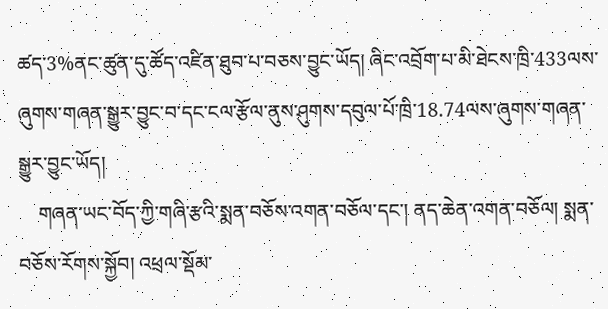ཚད་3%ནང་ཚུན་དུ་ཚོད་འཛིན་ཐུབ་པ་བཅས་བྱུང་ཡོད། ཞིང་འབྲོག་པ་མི་ཐེངས་ཁྲི་433ལས་ཞུགས་གཞན་སྒྱུར་བྱུང་བ་དང་ངལ་རྩོལ་ནུས་ཤུགས་དབུལ་པོ་ཁྲི་18.74ལས་ཞུགས་གཞན་སྒྱུར་བྱུང་ཡོད།
    གཞན་ཡང་བོད་ཀྱི་གཞི་རྩའི་སྨན་བཅོས་འགན་བཅོལ་དང་། ནད་ཆེན་འགན་བཅོལ། སྨན་བཅོས་རོགས་སྐྱོབ། འཕྲལ་སྡོམ་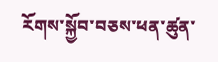རོགས་སྐྱོབ་བཅས་ཕན་ཚུན་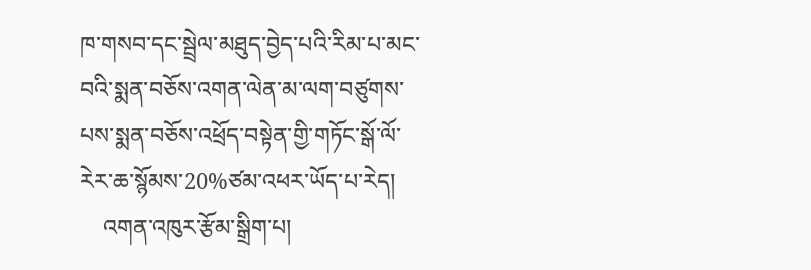ཁ་གསབ་དང་སྦྲེལ་མཐུད་བྱེད་པའི་རིམ་པ་མང་བའི་སྨན་བཅོས་འགན་ལེན་མ་ལག་བཙུགས་པས་སྨན་བཅོས་འཕྲོད་བསྟེན་གྱི་གཏོང་སྒོ་ལོ་རེར་ཆ་སྙོམས་20%ཙམ་འཕར་ཡོད་པ་རེད།
    འགན་འཁུར་རྩོམ་སྒྲིག་པ།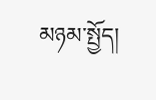མཉམ་སྤྱོད།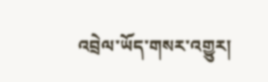འབྲེལ་ཡོད་གསར་འགྱུར།